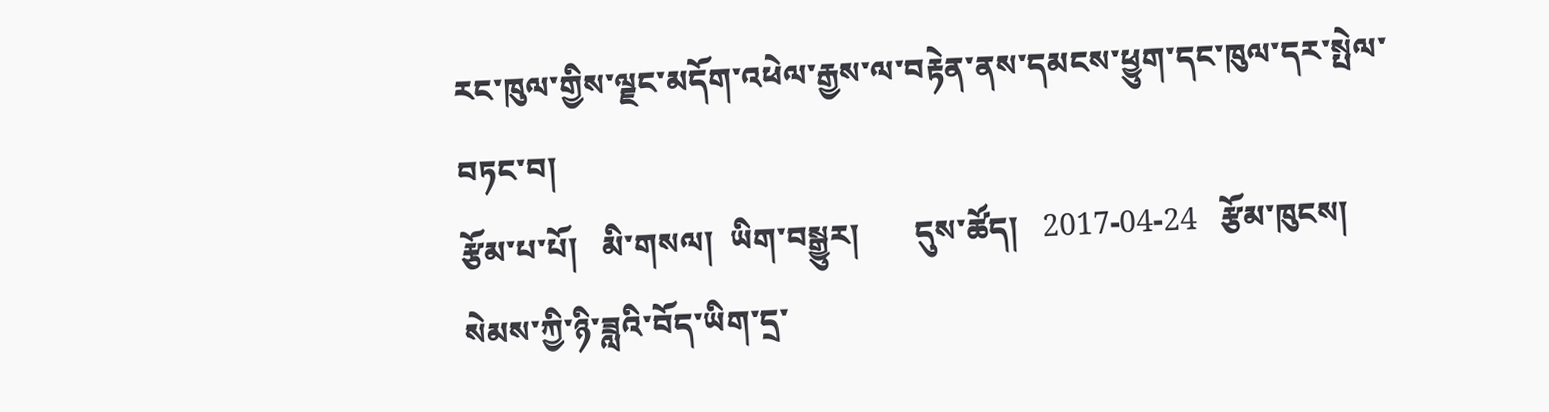རང་ཁུལ་གྱིས་ལྗང་མདོག་འཕེལ་རྒྱས་ལ་བརྟེན་ནས་དམངས་ཕྱུག་དང་ཁུལ་དར་སྤེལ་བཏང་བ།
རྩོམ་པ་པོ།   མི་གསལ།  ཡིག་བསྒྱུར།       དུས་ཚོད།   2017-04-24   རྩོམ་ཁུངས།    སེམས་ཀྱི་ཉི་ཟླའི་བོད་ཡིག་དྲ་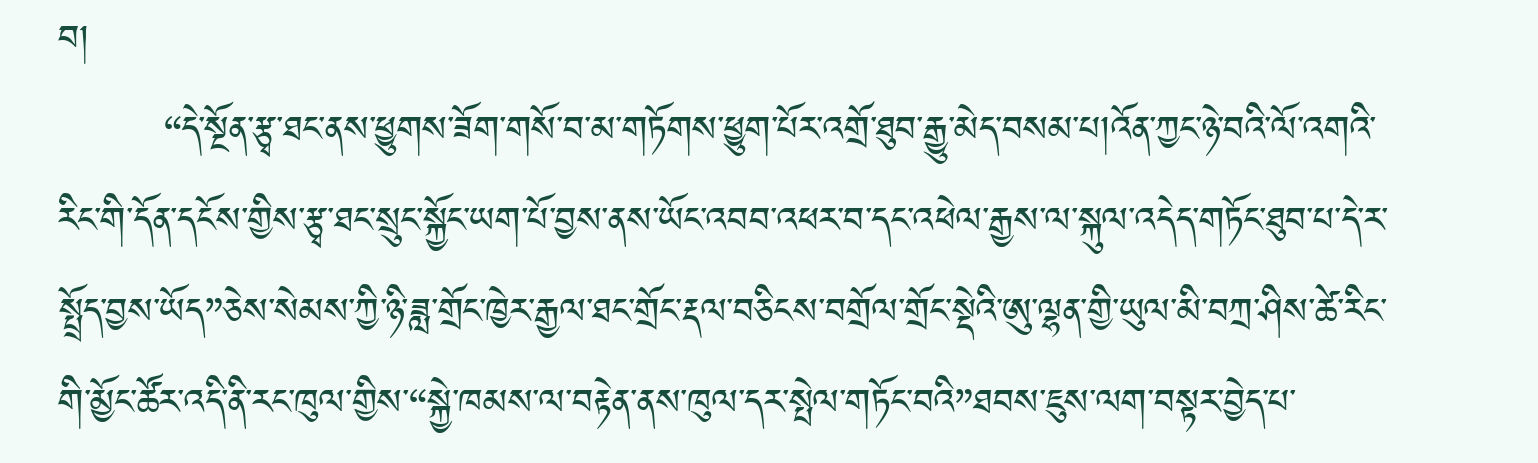བ།
        “དེ་སྔོན་རྩྭ་ཐང་ནས་ཕྱུགས་ཟོག་གསོ་བ་མ་གཏོགས་ཕྱུག་པོར་འགྲོ་ཐུབ་རྒྱུ་མེད་བསམ་པ།འོན་ཀྱང་ཉེ་བའི་ལོ་འགའི་རིང་གི་དོན་དངོས་གྱིས་རྩྭ་ཐང་སྲུང་སྐྱོང་ཡག་པོ་བྱས་ནས་ཡོང་འབབ་འཕར་བ་དང་འཕེལ་རྒྱས་ལ་སྐུལ་འདེད་གཏོང་ཐུབ་པ་དེ་ར་སྤྲོད་བྱས་ཡོད”ཅེས་སེམས་ཀྱི་ཉི་ཟླ་གྲོང་ཁྱེར་རྒྱལ་ཐང་གྲོང་རྡལ་བཅིངས་བགྲོལ་གྲོང་སྡེའི་ཨུ་ལྷན་གྱི་ཡུལ་མི་བཀྲ་ཤིས་ཚེ་རིང་གི་མྱོང་ཚོར་འདི་ནི་རང་ཁུལ་གྱིས་“སྐྱེ་ཁམས་ལ་བརྟེན་ནས་ཁུལ་དར་སྤེལ་གཏོང་བའི”ཐབས་ཇུས་ལག་བསྟར་བྱེད་པ་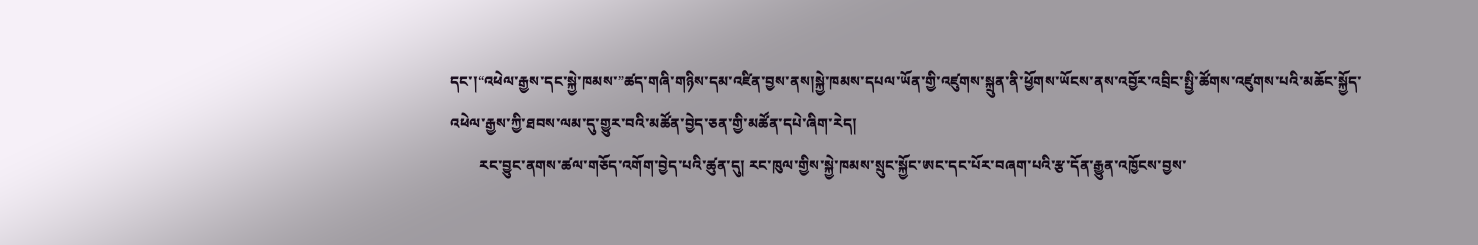དང་།“འཕེལ་རྒྱས་དང་སྐྱེ་ཁམས་”ཚད་གཞི་གཉིས་དམ་འཛིན་བྱས་ནས།སྐྱེ་ཁམས་དཔལ་ཡོན་གྱི་འཛུགས་སྐྲུན་ནི་ཕྱོགས་ཡོངས་ནས་འབྱོར་འབྲིང་སྤྱི་ཚོགས་འཛུགས་པའི་མཆོང་སྐྱོད་འཕེལ་རྒྱས་ཀྱི་ཐབས་ལམ་དུ་གྱུར་བའི་མཚོན་བྱེད་ཅན་གྱི་མཚོན་དཔེ་ཞིག་རེད།
        རང་བྱུང་ནགས་ཚལ་གཅོད་འགོག་བྱེད་པའི་ཚུན་དུ། རང་ཁུལ་གྱིས་སྐྱེ་ཁམས་སྲུང་སྐྱོང་ཨང་དང་པོར་བཞག་པའི་རྩ་དོན་རྒྱུན་འཁྱོངས་བྱས་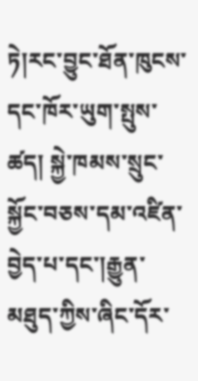ཏེ།རང་བྱུང་ཐོན་ཁུངས་དང་ཁོར་ཡུག་སྤུས་ཚད། སྐྱེ་ཁམས་སྲུང་སྐྱོང་བཅས་དམ་འཛིན་བྱེད་པ་དང་།རྒྱུན་མཐུད་ཀྱིས་ཞིང་དོར་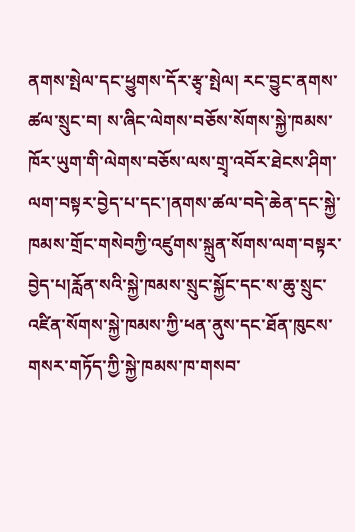ནགས་སྤེལ་དང་ཕྱུགས་དོར་རྩྭ་སྤེལ། རང་བྱུང་ནགས་ཚལ་སྲུང་བ། ས་ཞིང་ལེགས་བཅོས་སོགས་སྐྱེ་ཁམས་ཁོར་ཡུག་གི་ལེགས་བཅོས་ལས་གྲྭ་འབོར་ཐེངས་ཤིག་ལག་བསྟར་བྱེད་པ་དང་།ནགས་ཚལ་བདེ་ཆེན་དང་སྐྱེ་ཁམས་གྲོང་གསེབཀྱི་འཛུགས་སྐྲུན་སོགས་ལག་བསྟར་བྱེད་པ།རློན་སའི་སྐྱེ་ཁམས་སྲུང་སྐྱོང་དང་ས་ཆུ་སྲུང་འཛིན་སོགས་སྐྱེ་ཁམས་ཀྱི་ཕན་ནུས་དང་ཐོན་ཁུངས་གསར་གཏོད་ཀྱི་སྐྱེ་ཁམས་ཁ་གསབ་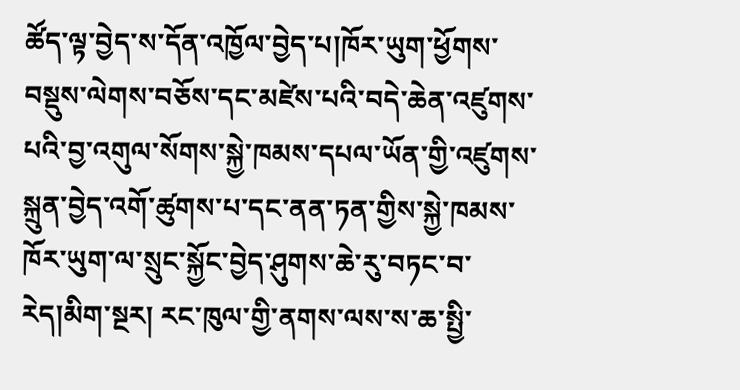ཚོད་ལྟ་བྱེད་ས་དོན་འཁྱོལ་བྱེད་པ།ཁོར་ཡུག་ཕྱོགས་བསྡུས་ལེགས་བཅོས་དང་མཛེས་པའི་བདེ་ཆེན་འཛུགས་པའི་བྱ་འགུལ་སོགས་སྐྱེ་ཁམས་དཔལ་ཡོན་གྱི་འཛུགས་སྐྲུན་བྱེད་འགོ་ཚུགས་པ་དང་ནན་ཏན་གྱིས་སྐྱེ་ཁམས་ཁོར་ཡུག་ལ་སྲུང་སྐྱོང་བྱེད་ཤུགས་ཆེ་རུ་བཏང་བ་རེད།མིག་སྔར། རང་ཁུལ་གྱི་ནགས་ལས་ས་ཆ་སྤྱི་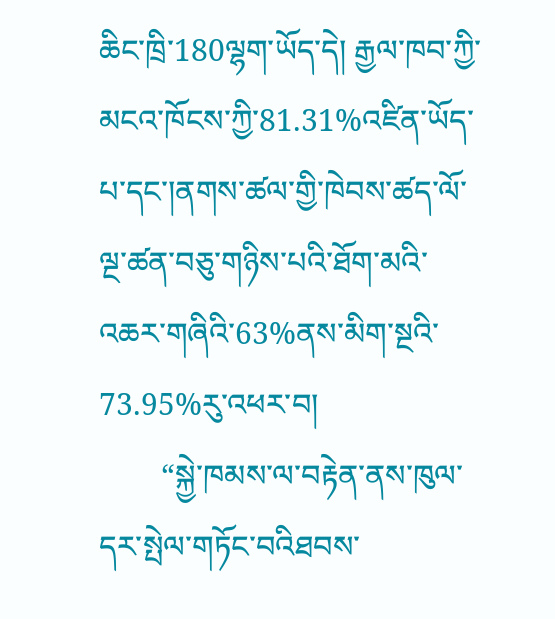ཆིང་ཁྲི་180ལྷག་ཡོད་དེ། རྒྱལ་ཁབ་ཀྱི་མངའ་ཁོངས་ཀྱི་81.31%འཛིན་ཡོད་པ་དང་།ནགས་ཚལ་གྱི་ཁེབས་ཚད་ལོ་ལྔ་ཚན་བཅུ་གཉིས་པའི་ཐོག་མའི་འཆར་གཞིའི་63%ནས་མིག་སྔའི་73.95%རུ་འཕར་བ།
        “སྐྱེ་ཁམས་ལ་བརྟེན་ནས་ཁུལ་དར་སྤེལ་གཏོང་བའིཐབས་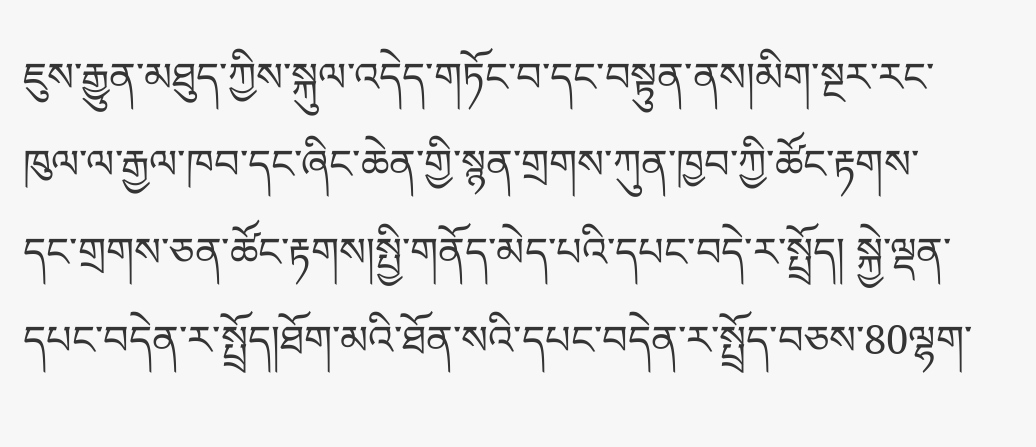ཇུས་རྒྱུན་མཐུད་ཀྱིས་སྐུལ་འདེད་གཏོང་བ་དང་བསྟུན་ནས།མིག་སྔར་རང་ཁུལ་ལ་རྒྱལ་ཁབ་དང་ཞིང་ཆེན་གྱི་སྙན་གྲགས་ཀུན་ཁྱབ་ཀྱི་ཚོང་རྟགས་དང་གྲགས་ཅན་ཚོང་རྟགས།སྤྱི་གནོད་མེད་པའི་དཔང་བདེ་ར་སྤྲོད། སྐྱེ་ལྡན་ དཔང་བདེན་ར་སྤྲོད།ཐོག་མའི་ཐོན་སའི་དཔང་བདེན་ར་སྤྲོད་བཅས་80ལྷག་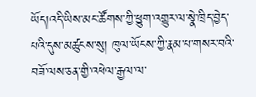ཡོད།འདི་ཡིས་མང་ཚོགས་ཀྱི་ཕྱུག་འགྱུར་ལ་སྣེ་ཁྲིད་བྱེད་པའི་དུས་མཚུངས་སུ། ཁུལ་ཡོངས་ཀྱི་རྣམ་པ་གསར་བའི་བཟོ་ལས་ཅན་གྱི་འཕེལ་རྒྱལ་ལ་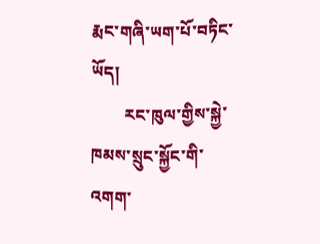རྨང་གཞི་ཡག་པོ་བཏིང་ཡོད།
        རང་ཁུལ་གྱིས་སྐྱེ་ཁམས་སྲུང་སྐྱོང་གི་འགག་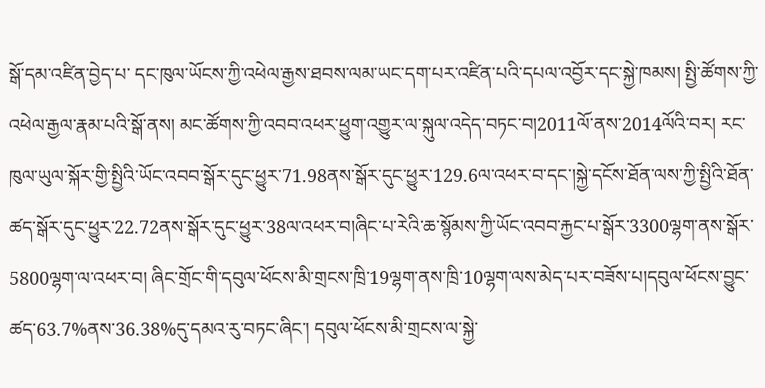སྒོ་དམ་འཛིན་བྱེད་པ་ དང་ཁུལ་ཡོངས་ཀྱི་འཕེལ་རྒྱས་ཐབས་ལམ་ཡང་དག་པར་འཛིན་པའི་དཔལ་འབྱོར་དང་སྐྱེ་ཁམས། སྤྱི་ཚོགས་ཀྱི་འཕེལ་རྒྱལ་རྣམ་པའི་སྒོ་ནས། མང་ཚོགས་ཀྱི་འབབ་འཕར་ཕྱུག་འགྱུར་ལ་སྐུལ་འདེད་བཏང་བ།2011ལོ་ནས་2014ལོའི་བར། རང་ཁུལ་ཡུལ་སྐོར་གྱི་སྤྱིའི་ཡོང་འབབ་སྒོར་དུང་ཕྱུར་71.98ནས་སྒོར་དུང་ཕྱུར་129.6ལ་འཕར་བ་དང་།སྐྱེ་དངོས་ཐོན་ལས་ཀྱི་སྤྱིའི་ཐོན་ཚད་སྒོར་དུང་ཕྱུར་22.72ནས་སྒོར་དུང་ཕྱུར་38ལ་འཕར་བ།ཞིང་པ་རེའི་ཆ་སྙོམས་ཀྱི་ཡོང་འབབ་རྐྱང་པ་སྒོར་3300ལྷག་ནས་སྒོར་5800ལྷག་ལ་འཕར་བ། ཞིང་གྲོང་གི་དབུལ་ཕོངས་མི་གྲངས་ཁྲི་19ལྷག་ནས་ཁྲི་10ལྷག་ལས་མེད་པར་བཟོས་པ།དབུལ་ཕོངས་བྱུང་ཚད་63.7%ནས་36.38%དུ་དམའ་རུ་བཏང་ཞིང་། དབུལ་ཕོངས་མི་གྲངས་ལ་སྐྱེ་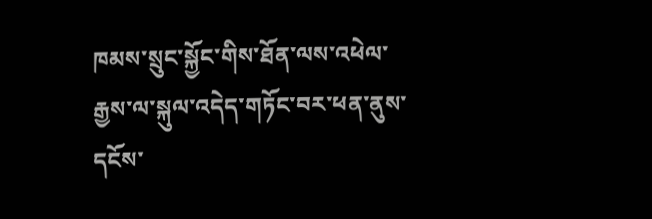ཁམས་སྲུང་སྐྱོང་གིས་ཐོན་ལས་འཕེལ་རྒྱས་ལ་སྐུལ་འདེད་གཏོང་བར་ཕན་ནུས་དངོས་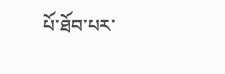པོ་ཐོབ་པར་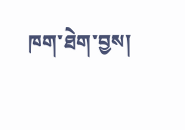ཁག་ཐེག་བྱས།